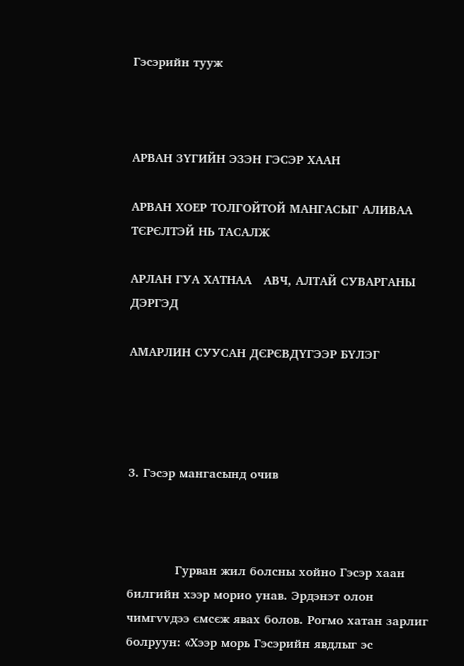Гэсэрийн тууж



АРВАН ЗYГИЙН ЭЗЭН ГЭСЭР ХААН

АРВАН ХОЕР ТОЛГОЙТОЙ МАНГАСЫГ АЛИВАА ТЄРЄЛТЭЙ НЬ ТАСАЛЖ

АРЛАН ГУА ХАТНАА   АВЧ, АЛТАЙ СУВАРГАНЫ ДЭРГЭД

АМАРЛИН СУУСАН ДЄРЄВДYГЭЭР БYЛЭГ




3. Гэсэр мангасынд очив



            Гурван жил болсны хойно Гэсэр хаан билгийн хээр морио унав. Эрдэнэт олон чимгvvдээ ємсєж явах болов. Рогмо хатан зарлиг болруун: «Хээр морь Гэсэрийн явдлыг эс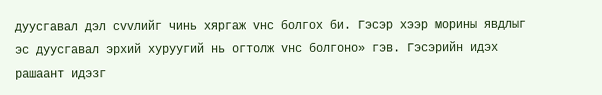дуусгавал дэл сvvлийг чинь хяргаж vнс болгох би. Гэсэр хээр морины явдлыг эс дуусгавал эрхий хуруугий нь огтолж vнс болгоно» гэв. Гэсэрийн идэх рашаант идэзг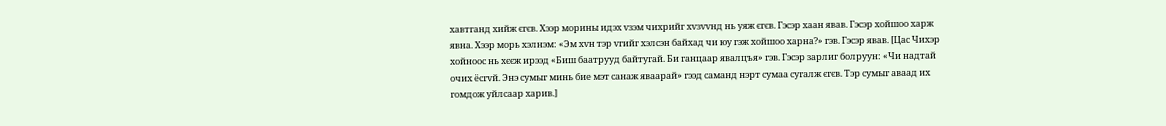хавтганд хийж єгєв. Хээр морины идэх vзэм чихрийг хvзvvнд нь уяж єгєв. Гэсэр хаан явав. Гэсэр хойшоо харж явна. Хээр морь хэлнэм: «Эм хvн тэр vгийг хэлсэн байхад чи юу гэж хойшоо харна?» гэв. Гэсэр явав. [Цас Чихэр хойноос нь хєєж ирээд «Биш баатрууд байтугай. Би ганцаар явалцъя» гэв. Гэсэр зарлиг болруун: «Чи надтай очих ёсгvй. Энэ сумыг минь бие мэт санаж яваарай» гээд саманд нэрт сумаа сугалж єгєв. Тэр сумыг аваад их гомдож уйлсаар харив.]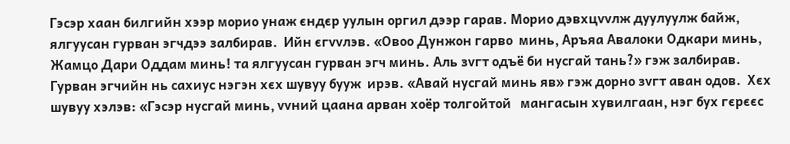Гэсэр хаан билгийн хээр морио унаж єндєр уулын оргил дээр гарав. Морио дэвхцvvлж дуулуулж байж, ялгуусан гурван эгчдээ залбирав.  Ийн єгvvлэв. «Овоо Дунжон гарво  минь, Аръяа Авалоки Одкари минь, Жамцо Дари Оддам минь! та ялгуусан гурван эгч минь. Аль зvгт одъё би нусгай тань?» гэж залбирав. Гурван эгчийн нь сахиус нэгэн хєх шувуу бууж  ирэв. «Авай нусгай минь яв» гэж дорно зvгт аван одов.  Хєх шувуу хэлэв: «Гэсэр нусгай минь, vvний цаана арван хоёр толгойтой   мангасын хувилгаан, нэг бух гєрєєс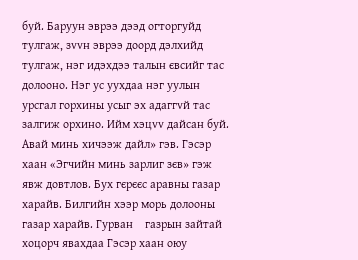буй. Баруун эврээ дээд огторгуйд тулгаж, зvvн эврээ доорд дэлхийд тулгаж, нэг идэхдээ талын євсийг тас   долооно. Нэг ус уухдаа нэг уулын урсгал горхины усыг эх адаггvй тас залгиж орхино. Ийм хэцvv дайсан буй. Авай минь хичээж дайл» гэв. Гэсэр хаан «Эгчийн минь зарлиг зєв» гэж явж довтлов. Бух гєрєєс аравны газар харайв. Билгийн хээр морь долооны газар харайв. Гурван    газрын зайтай хоцорч явахдаа Гэсэр хаан оюу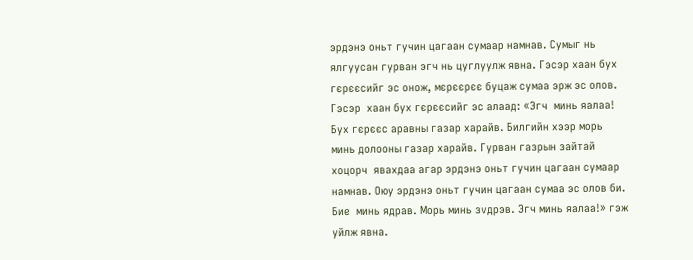эрдэнэ оньт гучин цагаан сумаар намнав. Сумыг нь ялгуусан гурван эгч нь цуглуулж явна. Гэсэр хаан бух гєрєєсийг эс онож, мєрєєрєє буцаж сумаа эрж эс олов. Гэсэр  хаан бух гєрєєсийг эс алаад: «Эгч  минь яалаа!  Бух гєрєєс аравны газар харайв. Билгийн хээр морь минь долооны газар харайв. Гурван газрын зайтай  хоцорч  явахдаа агар эрдэнэ оньт гучин цагаан сумаар намнав. Оюу эрдэнэ оньт гучин цагаан сумаа эс олов би.  Бие  минь ядрав. Морь минь зvдрэв. Эгч минь яалаа!» гэж уйлж явна.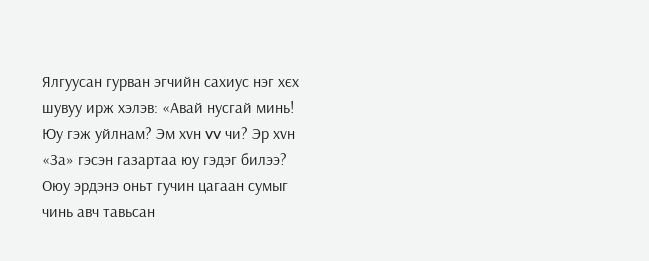Ялгуусан гурван эгчийн сахиус нэг хєх шувуу ирж хэлэв: «Авай нусгай минь!  Юу гэж уйлнам? Эм хvн vv чи? Эр хvн «За» гэсэн газартаа юу гэдэг билээ? Оюу эрдэнэ оньт гучин цагаан сумыг чинь авч тавьсан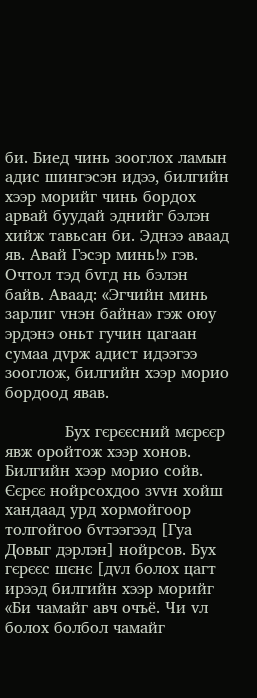би. Биед чинь зооглох ламын адис шингэсэн идээ, билгийн хээр морийг чинь бордох  арвай буудай эднийг бэлэн хийж тавьсан би. Эднээ аваад яв. Авай Гэсэр минь!» гэв. Очтол тэд бvгд нь бэлэн байв. Аваад: «Эгчийн минь зарлиг vнэн байна» гэж оюу эрдэнэ оньт гучин цагаан сумаа дvрж адист идээгээ зооглож, билгийн хээр морио бордоод явав.

            Бух гєрєєсний мєрєєр явж оройтож хээр хонов. Билгийн хээр морио сойв. Єєрєє нойрсохдоо зvvн хойш хандаад урд хормойгоор толгойгоо бvтээгээд [Гуа Довыг дэрлэн] нойрсов. Бух гєрєєс шєнє [дvл болох цагт ирээд билгийн хээр морийг «Би чамайг авч очъё. Чи vл болох болбол чамайг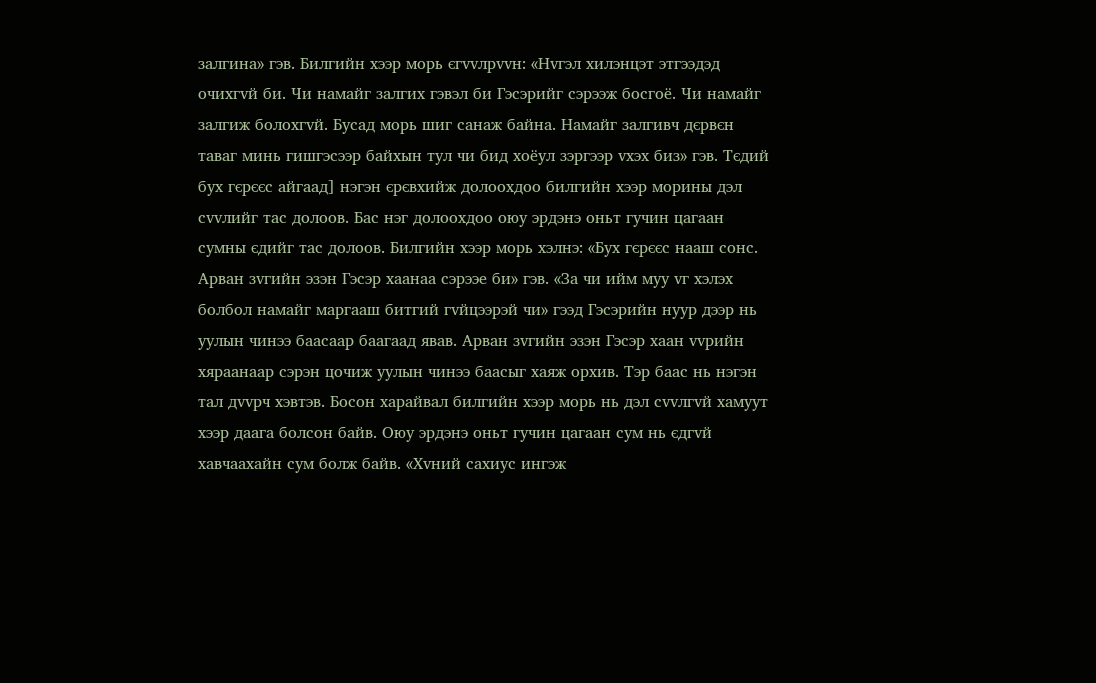залгина» гэв. Билгийн хээр морь єгvvлрvvн: «Нvгэл хилэнцэт этгээдэд очихгvй би. Чи намайг залгих гэвэл би Гэсэрийг сэрээж босгоё. Чи намайг залгиж болохгvй. Бусад морь шиг санаж байна. Намайг залгивч дєрвєн таваг минь гишгэсээр байхын тул чи бид хоёул зэргээр vхэх биз» гэв. Тєдий бух гєрєєс айгаад] нэгэн єрєвхийж долоохдоо билгийн хээр морины дэл сvvлийг тас долоов. Бас нэг долоохдоо оюу эрдэнэ оньт гучин цагаан сумны єдийг тас долоов. Билгийн хээр морь хэлнэ: «Бух гєрєєс нааш сонс. Арван зvгийн эзэн Гэсэр хаанаа сэрээе би» гэв. «За чи ийм муу vг хэлэх болбол намайг маргааш битгий гvйцээрэй чи» гээд Гэсэрийн нуур дээр нь уулын чинээ баасаар баагаад явав. Арван зvгийн эзэн Гэсэр хаан vvрийн хяраанаар сэрэн цочиж уулын чинээ баасыг хаяж орхив. Тэр баас нь нэгэн тал дvvрч хэвтэв. Босон харайвал билгийн хээр морь нь дэл сvvлгvй хамуут хээр даага болсон байв. Оюу эрдэнэ оньт гучин цагаан сум нь єдгvй хавчаахайн сум болж байв. «Хvний сахиус ингэж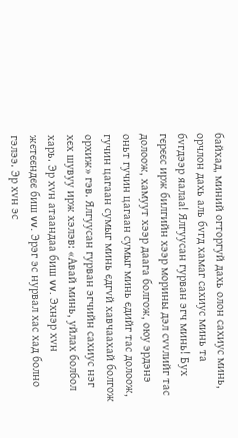байхад, миний огторгуй дахь олон сахиус минь, орчлон дахь аль бvгд хамаг сахиус минь та бvгдээр яалаа! Ялгуусан гурван эгч минь! Бух гєрєєс ирж билгийн хээр морины дэл сvvлийг тас долоож, хамуут хээр даага болгож, оюу эрдэнэ оньт гучин цагаан сумыг минь єдийг тас долоож, гучин цагаан сумыг минь єдгvй хавчаахай болгож орхиж» гэв. Ялгуусан гурван эгчийн сахиус нэг хєх шувуу ирж хэлэв: «Авай минь, уйлах болбол харь. Эр хvн атаандаа биш vv. Эхнэр хvн жєтєєндєє биш vv. Эрэг эс нурвал хас хад болно гэлээ. Эр хvн эс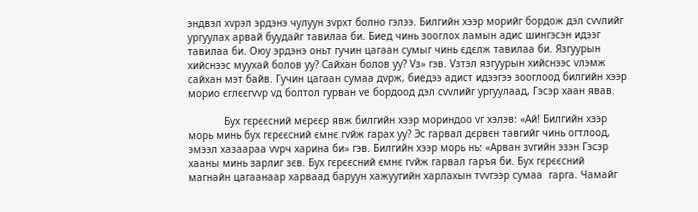эндвэл хvрэл эрдэнэ чулуун зvрхт болно гэлээ. Билгийн хээр морийг бордож дэл сvvлийг ургуулах арвай буудайг тавилаа би. Биед чинь зооглох ламын адис шингэсэн идээг тавилаа би. Оюу эрдэнэ оньт гучин цагаан сумыг чинь єдєлж тавилаа би. Язгуурын хийснээс муухай болов уу? Сайхан болов уу? Vз» гэв. Vзтэл язгуурын хийснээс vлэмж сайхан мэт байв. Гучин цагаан сумаа дvрж, биедээ адист идээгээ зооглоод билгийн хээр морио єглєєгvvр vд болтол гурван vе бордоод дэл сvvлийг ургуулаад, Гэсэр хаан явав.

            Бух гєрєєсний мєрєєр явж билгийн хээр мориндоо vг хэлэв: «Ай! Билгийн хээр морь минь бух гєрєєсний ємнє гvйж гарах уу? Эс гарвал дєрвєн тавгийг чинь огтлоод, эмээл хазаараа vvрч харина би» гэв. Билгийн хээр морь нь: «Арван зvгийн эзэн Гэсэр хааны минь зарлиг зєв. Бух гєрєєсний ємнє гvйж гарвал гаръя би. Бух гєрєєсний  магнайн цагаанаар харваад баруун хажуугийн харлахын тvvгээр сумаа  гарга. Чамайг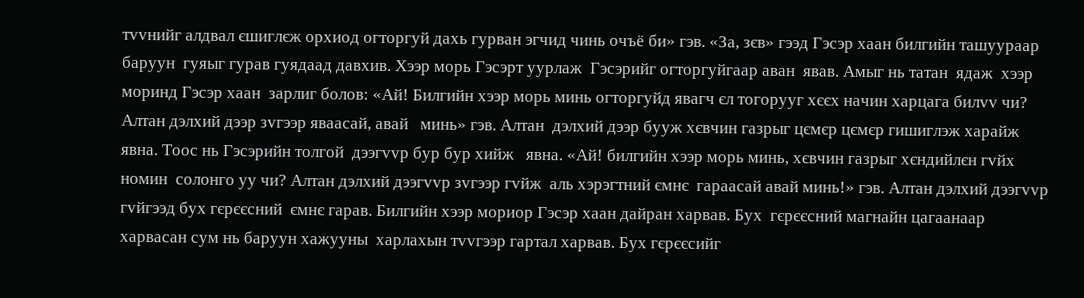тvvнийг алдвал єшиглєж орхиод огторгуй дахь гурван эгчид чинь очъё би» гэв. «За, зєв» гээд Гэсэр хаан билгийн ташуураар  баруун  гуяыг гурав гуядаад давхив. Хээр морь Гэсэрт уурлаж  Гэсэрийг огторгуйгаар аван  явав. Амыг нь татан  ядаж  хээр моринд Гэсэр хаан  зарлиг болов: «Ай! Билгийн хээр морь минь огторгуйд явагч єл тогорууг хєєх начин харцага билvv чи? Алтан дэлхий дээр зvгээр яваасай, авай   минь» гэв. Алтан  дэлхий дээр бууж хєвчин газрыг цємєр цємєр гишиглэж харайж явна. Тоос нь Гэсэрийн толгой  дээгvvр бур бур хийж   явна. «Ай! билгийн хээр морь минь, хєвчин газрыг хєндийлєн гvйх номин  солонго уу чи? Алтан дэлхий дээгvvр зvгээр гvйж  аль хэрэгтний ємнє  гараасай авай минь!» гэв. Алтан дэлхий дээгvvр гvйгээд бух гєрєєсний  ємнє гарав. Билгийн хээр мориор Гэсэр хаан дайран харвав. Бух  гєрєєсний магнайн цагаанаар харвасан сум нь баруун хажууны  харлахын тvvгээр гартал харвав. Бух гєрєєсийг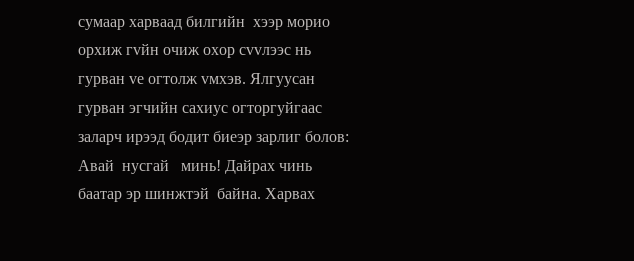сумаар харваад билгийн  хээр морио орхиж гvйн очиж охор сvvлээс нь гурван vе огтолж vмхэв. Ялгуусан гурван эгчийн сахиус огторгуйгаас заларч ирээд бодит биеэр зарлиг болов: Авай  нусгай   минь! Дайрах чинь баатар эр шинжтэй  байна. Харвах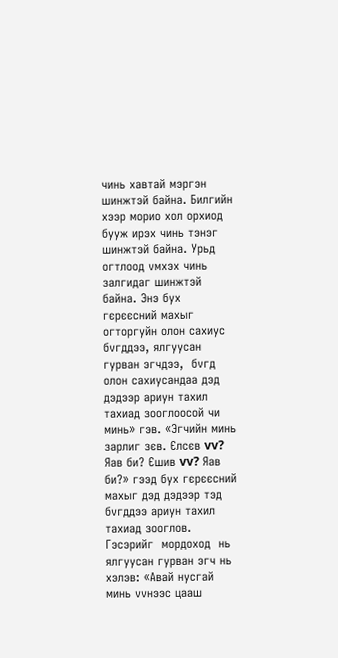чинь хавтай мэргэн шинжтэй байна. Билгийн хээр морио хол орхиод бууж ирэх чинь тэнэг шинжтэй байна. Урьд огтлоод vмхэх чинь залгидаг шинжтэй байна. Энэ бух гєрєєсний махыг огторгуйн олон сахиус бvгддээ, ялгуусан гурван эгчдээ,  бvгд олон сахиусандаа дэд  дэдээр ариун тахил тахиад зооглоосой чи минь» гэв. «Эгчийн минь  зарлиг зєв. Єлсєв vv? Яав би? Єшив vv? Яав би?» гээд бух гєрєєсний махыг дэд дэдээр тэд бvгддээ ариун тахил тахиад зооглов. Гэсэрийг  мордоход  нь ялгуусан гурван эгч нь хэлэв: «Авай нусгай минь vvнээс цааш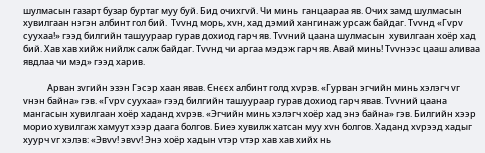шулмасын газарт бузар буртаг муу буй. Бид очихгvй. Чи минь  ганцаараа яв. Очих замд шулмасын хувилгаан нэгэн албинт гол бий.  Тvvнд морь, хvн, хад дэмий хангинаж урсаж байдаг. Тvvнд «Гvрv суухаа!» гээд билгийн ташуураар гурав дохиод гарч яв. Тvvний цаана шулмасын  хувилгаан хоёр хад бий. Хав хав хийж нийлж салж байдаг. Тvvнд чи аргаа мэдэж гарч яв. Авай минь! Тvvнээс цааш аливаа явдлаа чи мэд» гээд харив.

            Арван зvгийн эзэн Гэсэр хаан явав. Єнєєх албинт голд хvрэв. «Гурван эгчийн минь хэлэгч vг vнэн байна» гэв. «Гvрv суухаа» гээд билгийн ташуураар гурав дохиод гарч явав. Тvvний цаана мангасын хувилгаан хоёр хаданд хvрэв. «Эгчийн минь хэлэгч хоёр хад энэ байна» гэв. Билгийн хээр морио хувилгаж хамуут хээр даага болгов. Биеэ хувилж хатсан муу хvн болгов. Хаданд хvрээд хадыг хуурч vг хэлэв: «Эвvv! эвvv! Энэ хоёр хадын vтэр vтэр хав хав хийх нь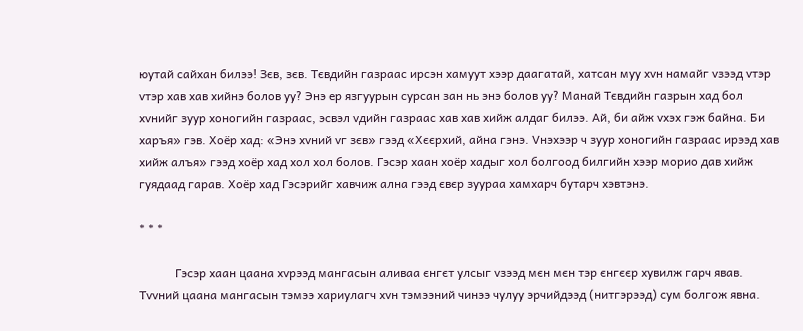юутай сайхан билээ! Зєв, зєв. Тєвдийн газраас ирсэн хамуут хээр даагатай, хатсан муу хvн намайг vзээд vтэр vтэр хав хав хийнэ болов уу? Энэ ер язгуурын сурсан зан нь энэ болов уу? Манай Тєвдийн газрын хад бол хvнийг зуур хоногийн газраас, эсвэл vдийн газраас хав хав хийж алдаг билээ. Ай, би айж vхэх гэж байна. Би харъя» гэв. Хоёр хад: «Энэ хvний vг зєв» гээд «Хєєрхий, айна гэнэ. Vнэхээр ч зуур хоногийн газраас ирээд хав хийж алъя» гээд хоёр хад хол хол болов. Гэсэр хаан хоёр хадыг хол болгоод билгийн хээр морио дав хийж гуядаад гарав. Хоёр хад Гэсэрийг хавчиж ална гээд євєр зуураа хамхарч бутарч хэвтэнэ.

* * *

            Гэсэр хаан цаана хvрээд мангасын аливаа єнгєт улсыг vзээд мєн мєн тэр єнгєєр хувилж гарч явав. Тvvний цаана мангасын тэмээ хариулагч хvн тэмээний чинээ чулуу эрчийдээд (нитгэрээд) сум болгож явна.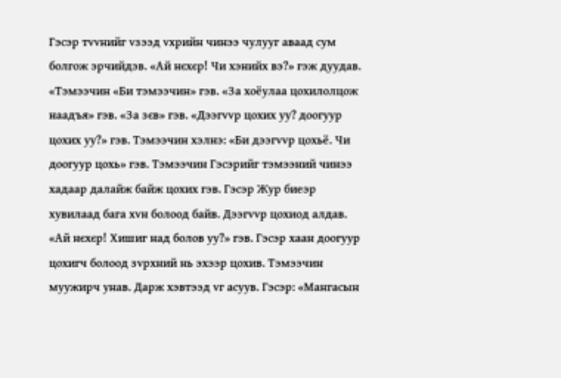Гэсэр тvvнийг vзээд vхрийн чинээ чулууг аваад сум болгож эрчийдэв. «Ай нєхєр! Чи хэнийх вэ?» гэж дуудав. «Тэмээчин «Би тэмээчин» гэв. «За хоёулаа цохилолцож наадъя» гэв. «За зєв» гэв. «Дээгvvр цохих уу? доогуур цохих уу?» гэв. Тэмээчин хэлнэ: «Би дээгvvр цохьё. Чи доогуур цохь» гэв. Тэмээчин Гэсэрийг тэмээний чинээ хадаар далайж байж цохих гэв. Гэсэр Жур биеэр хувилаад бага хvн болоод байв. Дээгvvр цохиод алдав. «Ай нєхєр! Хишиг над болов уу?» гэв. Гэсэр хаан доогуур цохигч болоод зvрхний нь эхээр цохив. Тэмээчин муужирч унав. Дарж хэвтээд vг асуув. Гэсэр: «Мангасын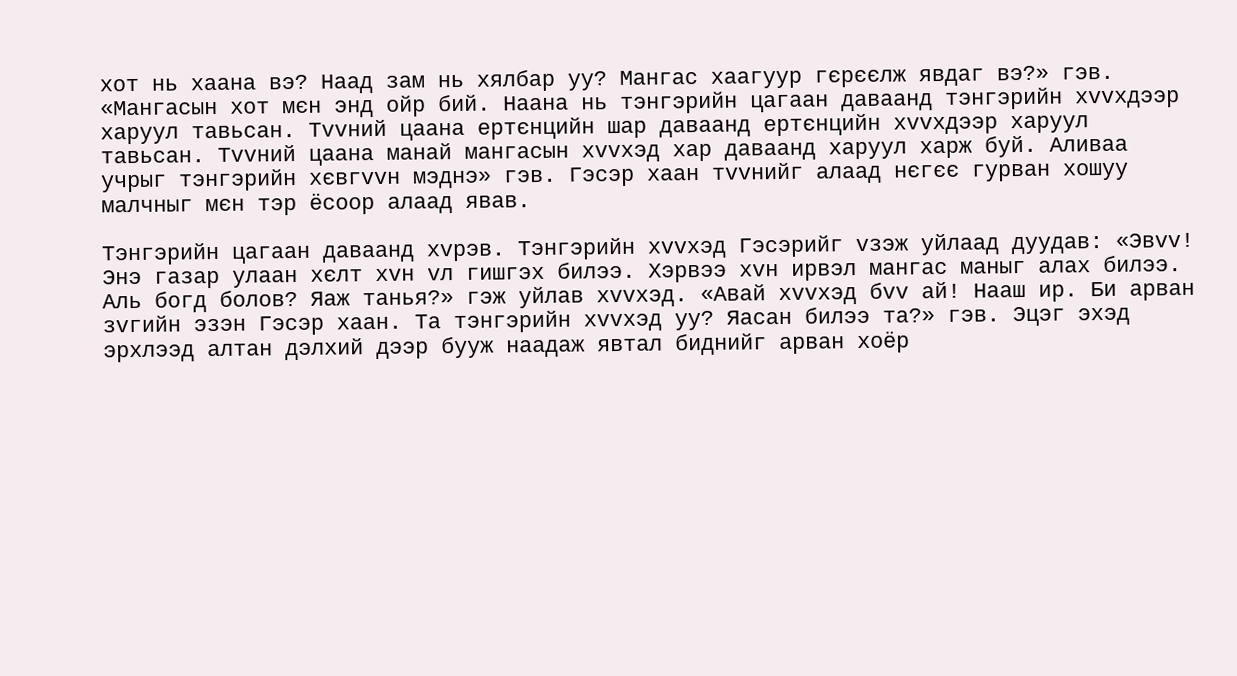хот нь хаана вэ? Наад зам нь хялбар уу? Мангас хаагуур гєрєєлж явдаг вэ?» гэв. «Мангасын хот мєн энд ойр бий. Наана нь тэнгэрийн цагаан даваанд тэнгэрийн хvvхдээр харуул тавьсан. Тvvний цаана ертєнцийн шар даваанд ертєнцийн хvvхдээр харуул тавьсан. Тvvний цаана манай мангасын хvvхэд хар даваанд харуул харж буй. Аливаа учрыг тэнгэрийн хєвгvvн мэднэ» гэв. Гэсэр хаан тvvнийг алаад нєгєє гурван хошуу малчныг мєн тэр ёсоор алаад явав.

Тэнгэрийн цагаан даваанд хvрэв. Тэнгэрийн хvvхэд Гэсэрийг vзэж уйлаад дуудав: «Эвvv! Энэ газар улаан хєлт хvн vл гишгэх билээ. Хэрвээ хvн ирвэл мангас маныг алах билээ. Аль богд болов? Яаж танья?» гэж уйлав хvvхэд. «Авай хvvхэд бvv ай! Нааш ир. Би арван зvгийн эзэн Гэсэр хаан. Та тэнгэрийн хvvхэд уу? Яасан билээ та?» гэв. Эцэг эхэд эрхлээд алтан дэлхий дээр бууж наадаж явтал биднийг арван хоёр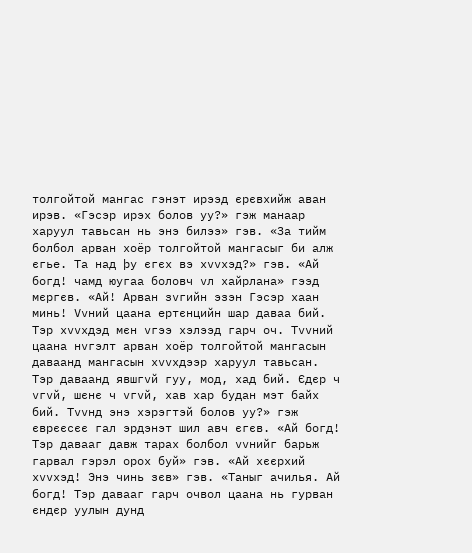толгойтой мангас гэнэт ирээд єрєвхийж аван ирэв. «Гэсэр ирэх болов уу?» гэж манаар харуул тавьсан нь энэ билээ» гэв. «За тийм болбол арван хоёр толгойтой мангасыг би алж єгье. Та над þу єгєх вэ хvvхэд?» гэв. «Ай богд! чамд юугаа боловч vл хайрлана» гээд мєргєв. «Ай! Арван зvгийн эзэн Гэсэр хаан минь! Vvний цаана ертєнцийн шар даваа бий. Тэр хvvхдэд мєн vгээ хэлээд гарч оч. Тvvний цаана нvгэлт арван хоёр толгойтой мангасын даваанд мангасын хvvхдээр харуул тавьсан. Тэр даваанд явшгvй гуу, мод, хад бий. Єдєр ч vгvй, шєнє ч vгvй, хав хар будан мэт байх бий. Тvvнд энэ хэрэгтэй болов уу?» гэж єврєєсєє гал эрдэнэт шил авч єгєв. «Ай богд! Тэр давааг давж тарах болбол vvнийг барьж гарвал гэрэл орох буй» гэв. «Ай хєєрхий хvvхэд! Энэ чинь зєв» гэв. «Таныг ачилья. Ай богд! Тэр давааг гарч очвол цаана нь гурван єндєр уулын дунд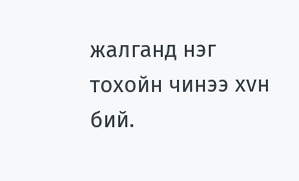жалганд нэг тохойн чинээ хvн бий.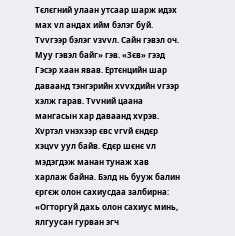Тєлєгний улаан утсаар шарж идэх мах vл андах ийм бэлэг буй. Тvvгээр бэлэг vзvvл. Сайн гэвэл оч. Муу гэвэл байг» гэв. «Зєв» гээд Гэсэр хаан явав. Ертєнцийн шар даваанд тэнгэрийн хvvхдийн vгээр хэлж гарав. Тvvний цаана мангасын хар даваанд хvрэв. Хvртэл vнэхээр євс vгvй єндєр хэцvv уул байв. Єдєр шєнє vл мэдэгдэж манан тунаж хав харлаж байна. Бэлд нь бууж балин єргєж олон сахиусдаа залбирна: «Огторгуй дахь олон сахиус минь, ялгуусан гурван эгч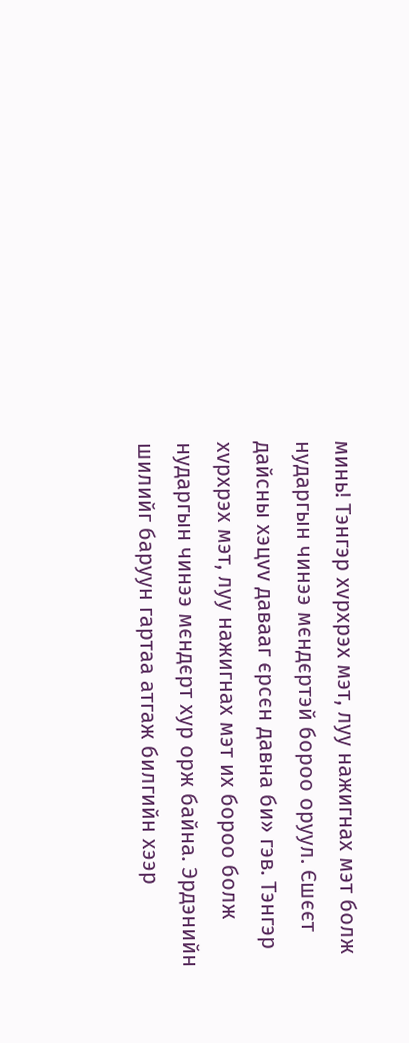минь! Тэнгэр хvрхрэх мэт, луу нажигнах мэт болж нударгын чинээ мєндєртэй бороо оруул. Єшєєт дайсны хэцvv давааг єрсєн давна би» гэв. Тэнгэр хvрхрэх мэт, луу нажигнах мэт их бороо болж нударгын чинээ мєндєрт хур орж байна. Эрдэнийн шилийг баруун гартаа атгаж билгийн хээр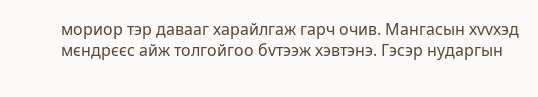мориор тэр давааг харайлгаж гарч очив. Мангасын хvvхэд мєндрєєс айж толгойгоо бvтээж хэвтэнэ. Гэсэр нударгын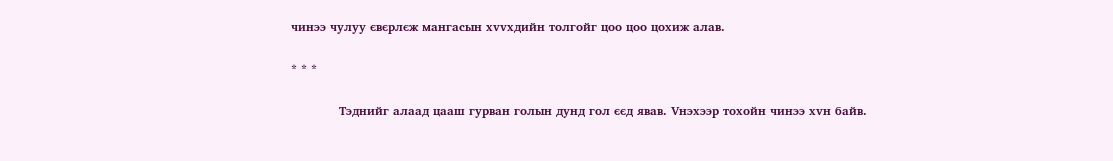чинээ чулуу євєрлєж мангасын хvvхдийн толгойг цоо цоо цохиж алав.

* * *

            Тэднийг алаад цааш гурван голын дунд гол єєд явав. Vнэхээр тохойн чинээ хvн байв.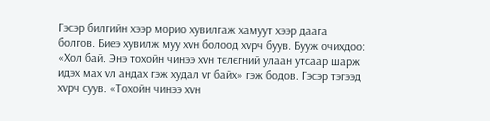Гэсэр билгийн хээр морио хувилгаж хамуут хээр даага болгов. Биеэ хувилж муу хvн болоод хvрч буув. Бууж очихдоо: «Хол бай. Энэ тохойн чинээ хvн тєлєгний улаан утсаар шарж идэх мах vл андах гэж худал vг байх» гэж бодов. Гэсэр тэгээд хvрч суув. «Тохойн чинээ хvн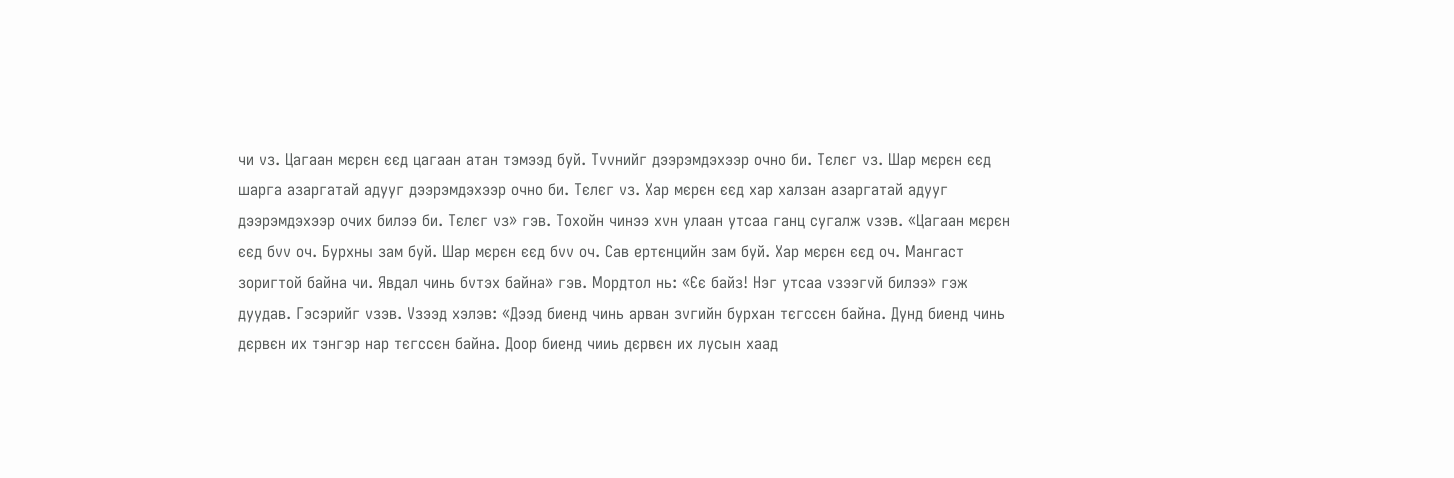чи vз. Цагаан мєрєн єєд цагаан атан тэмээд буй. Тvvнийг дээрэмдэхээр очно би. Тєлєг vз. Шар мєрєн єєд шарга азаргатай адууг дээрэмдэхээр очно би. Тєлєг vз. Хар мєрєн єєд хар халзан азаргатай адууг дээрэмдэхээр очих билээ би. Тєлєг vз» гэв. Тохойн чинээ хvн улаан утсаа ганц сугалж vзэв. «Цагаан мєрєн єєд бvv оч. Бурхны зам буй. Шар мєрєн єєд бvv оч. Сав ертєнцийн зам буй. Хар мєрєн єєд оч. Мангаст зоригтой байна чи. Явдал чинь бvтэх байна» гэв. Мордтол нь: «Єє байз! Нэг утсаа vзээгvй билээ» гэж дуудав. Гэсэрийг vзэв. Vзээд хэлэв: «Дээд биенд чинь арван зvгийн бурхан тєгссєн байна. Дунд биенд чинь дєрвєн их тэнгэр нар тєгссєн байна. Доор биенд чииь дєрвєн их лусын хаад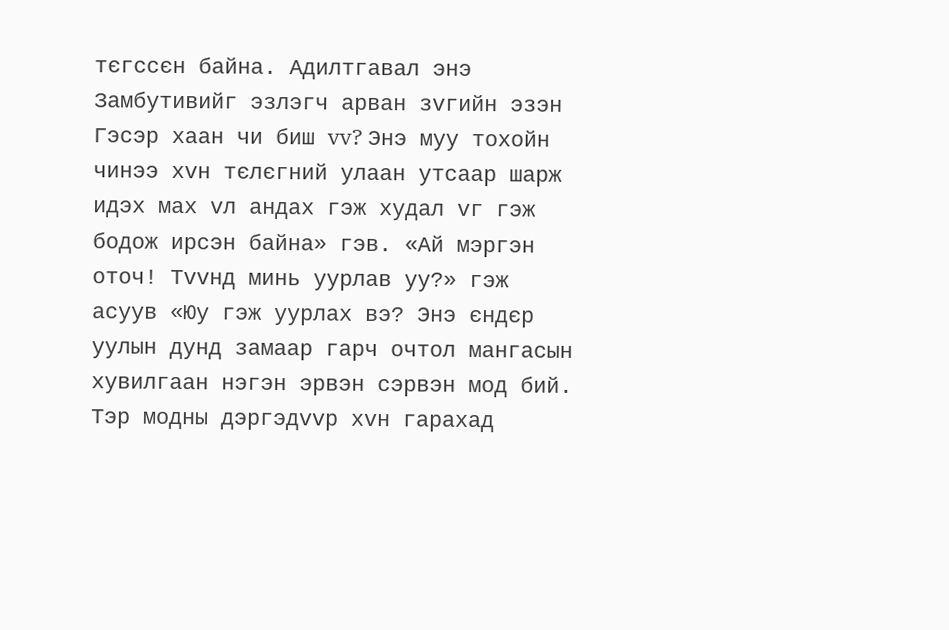тєгссєн байна. Адилтгавал энэ Замбутивийг эзлэгч арван зvгийн эзэн Гэсэр хаан чи биш vv? Энэ муу тохойн чинээ хvн тєлєгний улаан утсаар шарж идэх мах vл андах гэж худал vг гэж бодож ирсэн байна» гэв. «Ай мэргэн оточ! Тvvнд минь уурлав уу?» гэж асуув «Юу гэж уурлах вэ? Энэ єндєр уулын дунд замаар гарч очтол мангасын хувилгаан нэгэн эрвэн сэрвэн мод бий. Тэр модны дэргэдvvр хvн гарахад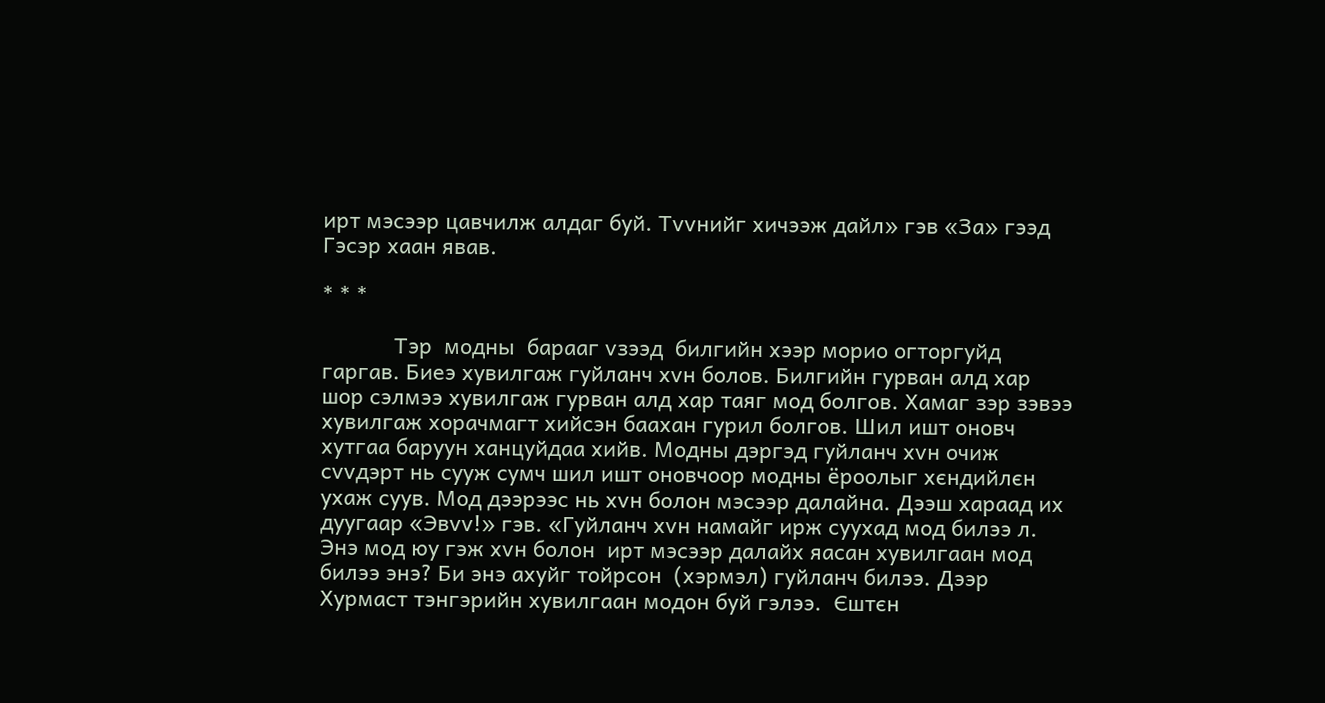ирт мэсээр цавчилж алдаг буй. Тvvнийг хичээж дайл» гэв «За» гээд Гэсэр хаан явав.

* * *

            Тэр  модны  барааг vзээд  билгийн хээр морио огторгуйд гаргав. Биеэ хувилгаж гуйланч хvн болов. Билгийн гурван алд хар шор сэлмээ хувилгаж гурван алд хар таяг мод болгов. Хамаг зэр зэвээ хувилгаж хорачмагт хийсэн баахан гурил болгов. Шил ишт оновч хутгаа баруун ханцуйдаа хийв. Модны дэргэд гуйланч хvн очиж сvvдэрт нь сууж сумч шил ишт оновчоор модны ёроолыг хєндийлєн ухаж суув. Мод дээрээс нь хvн болон мэсээр далайна. Дээш хараад их дуугаар «Эвvv!» гэв. «Гуйланч хvн намайг ирж суухад мод билээ л. Энэ мод юу гэж хvн болон  ирт мэсээр далайх яасан хувилгаан мод билээ энэ? Би энэ ахуйг тойрсон  (хэрмэл) гуйланч билээ. Дээр Хурмаст тэнгэрийн хувилгаан модон буй гэлээ.  Єштєн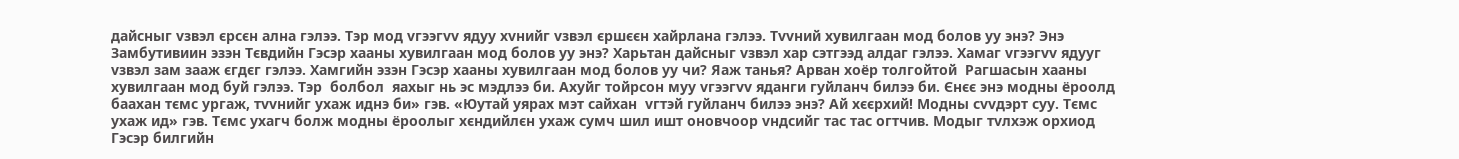дайсныг vзвэл єрсєн ална гэлээ. Тэр мод vгээгvv ядуу хvнийг vзвэл єршєєн хайрлана гэлээ. Тvvний хувилгаан мод болов уу энэ? Энэ  Замбутивиин эзэн Тєвдийн Гэсэр хааны хувилгаан мод болов уу энэ? Харьтан дайсныг vзвэл хар сэтгээд алдаг гэлээ. Хамаг vгээгvv ядууг vзвэл зам зааж єгдєг гэлээ. Хамгийн эзэн Гэсэр хааны хувилгаан мод болов уу чи? Яаж танья? Арван хоёр толгойтой  Рагшасын хааны хувилгаан мод буй гэлээ. Тэр  болбол  яахыг нь эс мэдлээ би. Ахуйг тойрсон муу vгээгvv яданги гуйланч билээ би. Єнєє энэ модны ёроолд баахан тємс ургаж, тvvнийг ухаж иднэ би» гэв. «Юутай уярах мэт сайхан  vгтэй гуйланч билээ энэ? Ай хєєрхий! Модны сvvдэрт суу. Тємс ухаж ид» гэв. Тємс ухагч болж модны ёроолыг хєндийлєн ухаж сумч шил ишт оновчоор vндсийг тас тас огтчив. Модыг тvлхэж орхиод Гэсэр билгийн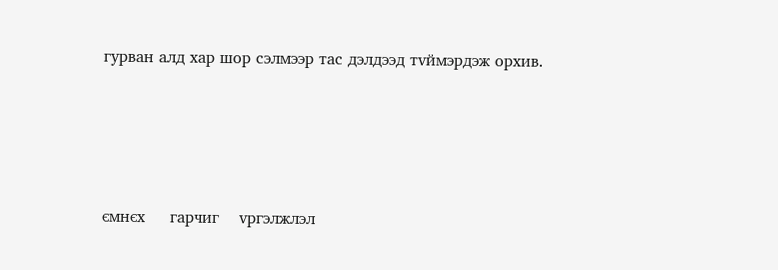гурван алд хар шор сэлмээр тас дэлдээд тvймэрдэж орхив.




ємнєх     гарчиг    vргэлжлэл